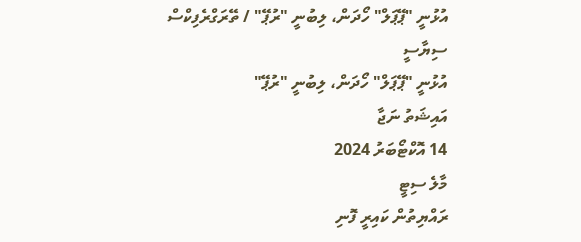އުޅުނީ "ޕޭޕަލް" ހޯދަން، ލިބުނީ "ރުޕޭ" / ތޭރަގްރެފިކްސް
ސިޔާސީ
އުޅުނީ "ޕޭޕަލް" ހޯދަން، ލިބުނީ "ރުޕޭ"
އައިޝަތު ނަޖާ
14 އޮކްޓޯބަރު 2024
މާލެ ސިޓީ
ރައްޔިތުން ކައިރީ ފޮނި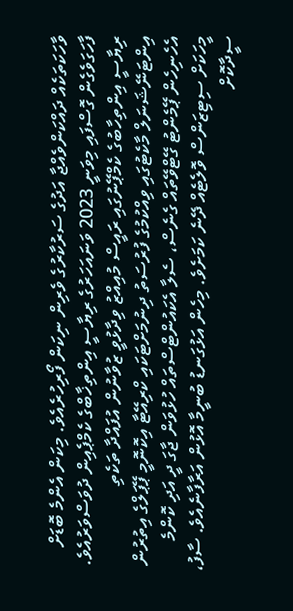ވާހަކަތަކެއް ދައްކަންވެއްޖާ އަދުގެ ސަރުކާރުގެ ވެރިން ނިކަން ފޯރިހުރެއެވެ. މިކަން އެންމެ ބޮޑަށް ފާހަގަވެގެން ގޮސްފައި މިވަނީ 2023 ވަނައަހަރުގެ ރިޔާސީ އިންތިޚާބްގެ ކެމްޕެއިން ދުވަސްވަރުއެވެ. ރިޔާސީ އިންތިހާބުގެ ކެމްޕޭނުގައި ރައީސް މުއިއްޒު ވިދާޅުވީ ޒުވާނުން އުފައްދާ ތަކެތި އިންޓަނޭޝަނަލް މާކެޓުގައި ވިއްކުމުގެ ފުރުސަތު ދިނުމަށްޓަކައި ކްރިއޭޓާ އިކޮނޮމީ ޕޭޕަލްގެ އިތުރުން އެހެނިހެން ޕޭމެންޓު ގޭޓްވޭތައް ގެނެސް، ސެލާ އެކައުންޓްސްތައް ހުޅުވަން ޖާގަ ދީ އަދި ކޮންމެ މީހަކަށް ސިޓިޒަންސް ވޮލެޓެއް ދޭނެ ކަމަށެވެ. މިހެން އަޅުގަނޑު ބުނީމާ އޮޅުން އަރާފާނެއެވެ. ސާފު، ސީދާކޮށް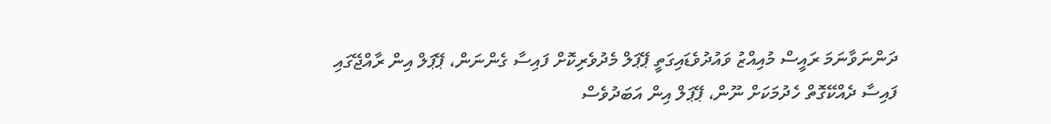ދަންނަވާނަމަ ރައީސް މުއިއްޒު ވައުދުވެޑައިގަތީ ޕޭޕަލް މެދުވެރިކޮށް ފައިސާ ގެންނަން، ޕޭޕަލް އިން ރާއްޖޭގައި ފައިސާ ދެއްކޭގޮތް ހެދުމަކަށް ނޫން، ޕޭޕަލް އިން އަބަދުވެސް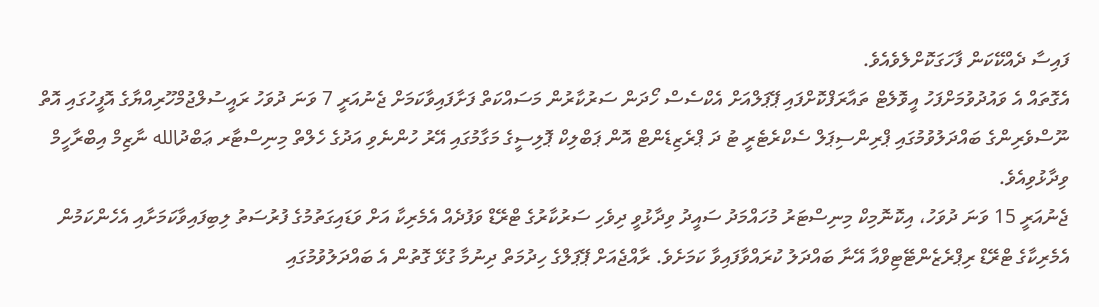ފައިސާ ދެއްކޭކަން ފާހަގަކޮށްލެވެއެވެ.
އެގޮތައް އެ ވައުދުވުމަށްފަހު އީވޮލެޓް ތައާރަފްކޮށްފައި ޕޭޕަލްއަށް އެކްސެސް ހޯދަން ސަރުކާރުން މަސައްކަތް ފަށާފައިވާކަމަށް ޖެނުއަރީ 7 ވަނަ ދުވަހު ރައީސުލްޖުމްހޫރިއްޔާގެ އޮފީހުގައި އޮތް ނޫސްވެރިންގެ ބައްދަލުވުމުގައި ޕްރިންސިޕަލް ސެކްރެޓެރީ ޓު ދަ ޕްރެޒިޑެންޓް އޮން ޕަބްލިކް ޕޮލިސީގެ މަގާމުގައި އޭރު ހުންނެވި އަދުގެ ހެލްތް މިނިސްޓާރ ޢަބްދުالله ނާޒިމް އިބްރާހީމް ވިދާޅުވިއެވެ.
ޖެނުއަރީ 15 ވަނަ ދުވަހު، އިކޮނޮމިކް މިނިސްޓަރު މުހައްމަދު ސައީދު ވިދާޅުވީ ދިވެހި ސަރުކާރުގެ ޓްރޭޑް ވަފުދެއް އެމެރިކާ އަށް ވަޑައިގަތުމުގެ ފުރުސަތު ލިބިފައިވާކަމަށާއި އެހެންކަމުން އެމެރިކާގެ ޓްރޭޑް ރިޕްރެޒެންޓޭޓިވްއާ އޭނާ ބައްދަލު ކުރައްވާފައިވާ ކަމަށެވެ. ރާއްޖެއަށް ޕޭޕަލްގެ ހިދުމަތް ދިނުމާ ގުޅޭ ގޮތުން އެ ބައްދަލުވުމުގައި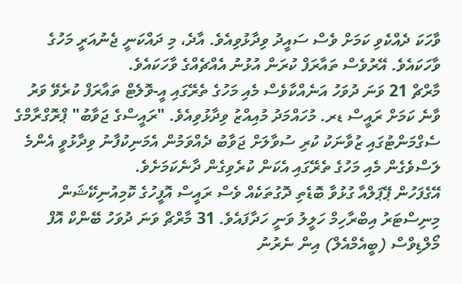ވާހަކަ ދެއްކެވި ކަމަށް ވެސް ސައީދު ވިދާޅުވިއެވެ. އާދެ، މި ދައްކަނީ ޖެނުއަރީ މަހުގެ ވާހަކައެވެ. އޭރުވެސް ތައާރަފް ކުރަން އުޅުނު އެއްޗެއްގެ ވާހަކައެވެ.
މާރްޗް 21 ވަނަ ދުވަހު އަނެއްކާވެސް މެއި މަހުގެ ތެރޭގައި އީ-ވޮލެޓް ތައާރަފް ކުރެވޭ ވަރު ވާނެ ކަމަށް ރައީސް ޑރ. މުހައްމަދު މުއިއްޒު ވިދާޅުވިއެވެ. "ރައީސްގެ ޖަވާބު" ޕްރޮގްރާމްގެ ސެގްމަންޓުގައި ޒުވާނަކު ކުރި ސުވާލަށް ޖަވާބު ދެއްވަމުން އެމަނިކުފާނު ވިދާޅުވީ އެންމެ ލަސްވެގެން މެއި މަހުގެ ތެރޭގައި އެކަން ކުރެވިގެން ދާނެކަމަށެވެ.
އޭގެފަހުން ޕޭޕަލްއާ ގުޅުވާ ބޮޑެތި ދޮގުތަކެއް ވެސް ރައީސް އޮފީހުގެ ކޮމިއުނިކޭޝަން މިނިސްޓަރު އިބްރާހިމް ހަލީލު ވަނީ ހަދާފައެވެ. 31 މާރްޗް ވަނަ ދުވަހު ބޭންކް އޮފް މޯލްޑިވްސް (ބީއެމްއެލް) އިން ނެރުނު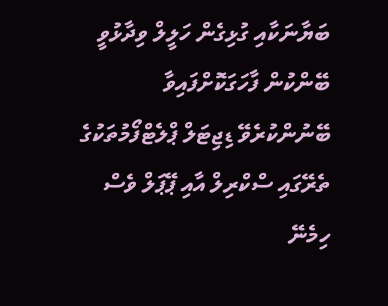ބަޔާނަކާއި ގުޅިގެން ހަލީލް ވިދާޅުވީ ބޭންކުން ފާހަގަކޮށްފައިވާ ބޭނުންކުރެވޭ ޑިޖިޓަލް ޕްލެޓްފޯމުތަކުގެ ތެރޭގައި ސްކްރިލް އާއި ޕޭޕަލް ވެސް ހިމެނޭ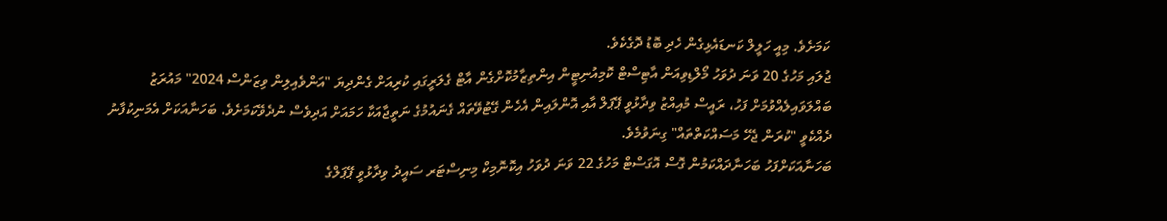ކަމަށެވެ. މިއީ ހަލީލް ކަނޑައެޅިގެން ހެދި ބޮޑު ދޮގެކެވެ.
ޖުލައި މަހުގެ 20 ވަނަ ދުވަހު މޯލްޑިވިއަން އާޓިސްޓް ކޮމިއުނިޓީން އިންތިޒާމުކޮށްގެން އާޓް ގެލަރީގައި ކުރިއަށް ގެންދިޔަ "އަންވެއިލިން ވިޒަންސް 2024" މައުރަޒު ބައްލަވައިލެއްވުމަށް ފަހު، ރައީސް މުއިއްޒު ވިދާޅުވީ ޕޭޕަލް އާއި އޮންލައިން އެހެން ގޭޓުވޭތައް ގެނައުމުގެ ނަތީޖާއަކާ ހަމައަށް އަދިވެސް ނުދެވޭކަމަށެވެ. ބަހަނާއަކަށް އެމަނިކުފާނު ދެއްކެވީ "ކުރަން ޖެހޭ މަސައްކަތްތައް" ގިނަވުމެވެ.
ބަހަނާއަކަށްފަހު ބަހަނާދައްކަމުން ގޮސް އޮގަސްޓް މަހުގެ 22 ވަނަ ދުވަހު އިކޮނޮމިކް މިނިސްޓަރ ސައީދު ވިދާޅުވީ ޕޭޕަލްގެ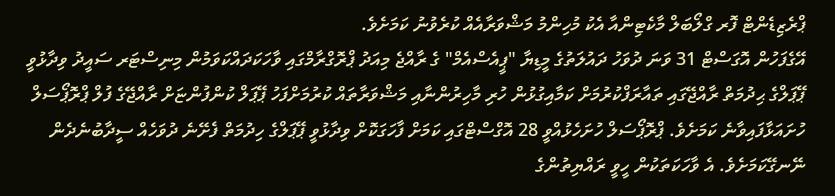ޕްރެޒިޑެންޓް ފޮރ ގްލޯބަލް މާކެޓިންއާ އެކު މުހިންމު މަޝްވަރާއެއް ކުރެވުނު ކަމަށެވެ.
އޭގެފަހުން އޮގަސްޓް 31 ވަނަ ދުވަހު ދައުލަތުގެ މީޑިޔާ "ޕީއެސްއެމް" ގެ ރާއްޖެ މިއަދު ޕްރޮގްރާމްގައި ވާހަކަދައްކަވަމުން މިނިސްޓަރ ސައީދު ވިދާޅުވީ ޕޭޕަލްގެ ޙިދުމަތް ރާއްޖޭގައި ތައާރަފްކުރުމަށް ކަމާއިގުޅުން ހުރި މާހިރުންނާއި މަޝްވަރާތައް ކުރުމަށްފަހު ޕޭޕަލް ކުންފުންޏަށް ރާއްޖޭގެ ފުލް ޕްރޮޕޯސަލް ހުށައަޅާފައިވާނެ ކަމަށެވެ. ޕްރޮޕޯސަލް ހުށަހެޅުއްވީ 28 އޮގްސްޓްގައި ކަމަށް ފާހަގަކޮށް ވިދާޅުވީ ޕޭޕަލްގެ ހިދުމަތް ފެށޭނެ ދުވަހެއް ސީދާބުނެދެން ނޭނގޭކަމަށެވެ. އެ ވާހަކަތަކުން ހީވީ ރައްޔިތުންގެ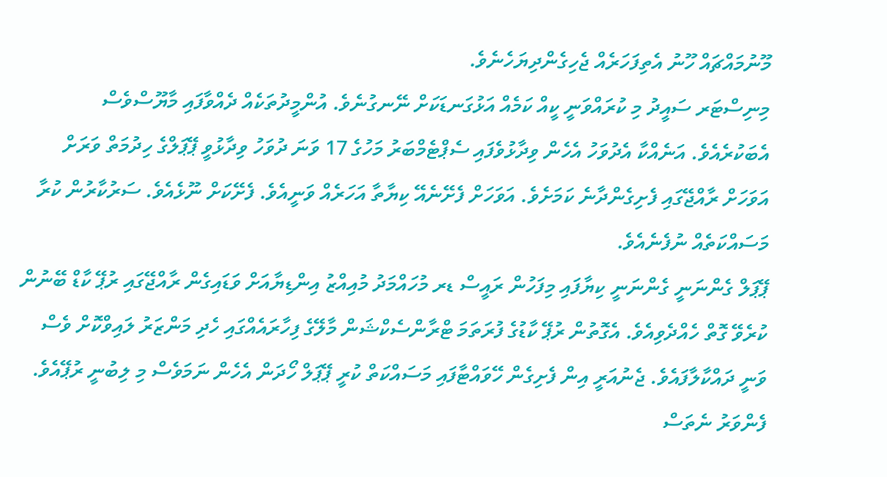މޫނުމައްޗައް ހޫނު އެތިފަހަރެއް ޖެހިގެންދިޔަހެނެވެ.
މިނިސްޓަރ ސައީދު މި ކުރައްވަނީ ކީއް ކަމެއް އަޅުގަނޑަކަށް ނޭނގުނެވެ. އުންމީދުތަކެއް ދެއްވާފައި މާޔޫސްވެސް އެބަކުރެއެވެ. އަނެއްކާ އެދުވަހު އެހެން ވިދާޅުވެފައި ސެޕްޓެމްބަރު މަހުގެ 17 ވަނަ ދުވަހު ވިދާޅުވީ ޕޭޕަލްގެ ހިދުމަތް ވަރަށް އަވަހަށް ރާއްޖޭގައި ފެށިގެންދާނެ ކަމަށެވެ. އަވަހަށް ފެށޭނެއޭ ކިޔާތާ އަހަރެއް ވަނީއެވެ. ފެށޭކަށް ނޫޅެއެވެ. ސަރުކާރުން ކުރާ މަސައްކަތެއް ނުފެނެއެވެ.
ޕޭޕަލް ގެންނަނީ ގެންނަނީ ކިޔާފައި މިފަހުން ރައީސް ޑރ މުހައްމަދު މުއިއްޒު އިންޑިޔާއަށް ވަޑައިގެން ރާއްޖޭގައި ރުޕޭ ކާޑް ބޭނުން ކުރެވޭ ގޮތް ހެއްދެވިއެވެ. އެގޮތުން ރުޕޭ ކާޑުގެ ފުރަތަމަ ޓްރާންސެކްޝަން މާލޭގެ ފިހާރައެއްގައި ހެދި މަންޒަރު ލައިވްކޮށް ވެސް ވަނީ ދައްކާލާފައެވެ. ޖެނުއަރީ އިން ފެށިގެން ހޭވައްޓާފައި މަސައްކަތް ކުރީ ޕޭޕަލް ހޯދަން އެހެން ނަމަވެސް މި ލިބުނީ ރުޕޭއެވެ.
ފެންވަރު ނެތަސް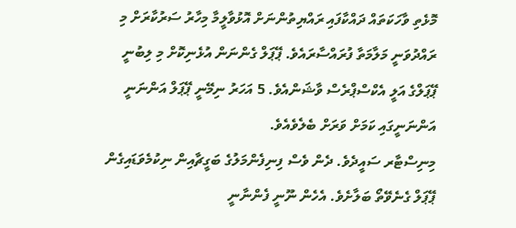މޮޅެތި ވާހަކަތައް ދައްކާފައި ރައްޔިތުންނަށް އޮޅުވާލީމާ މިހާރު ސަރުކާރަށް މި ރައްދުވަނީ މަލާމަތާ ފުރައްސާރައެވެ. ޕޭޕަލް ގެންނަން އުޅެނިކޮށް މި ލިބުނީ ޕޭޕަލްގެ އަލީ އެކްސްޕްރެސް ވާޝަންއެވެ. 5 އަހަރު ނިމޭނީ ޕޭޕަލް އަންނަނީ އަންނަނީގައި ކަމަށް ވަރަށް ބެލެވެއެވެ.
މިނިސްޓާރ ސައީދެވެ. ދެން ވެސް ފިނިފެންމަލުގެ ބަގީޗާއިން ނިކުމެވަޑައިގެން ޕޭޕަލް ގެނެވޭތޯ ބަލާށެވެ. އެހެން ނޫނީ ފެންނާނީ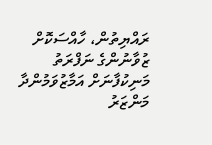ރައްޔިތުން، ހާއްސަކޮށް ޒުވާނުންގެ ނަފްރަތު މަނިކުފާނަށް އަމާޒުވަމުންދާ މަންޒަރު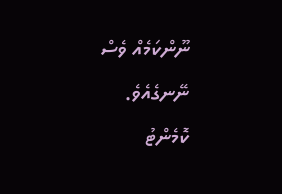ނޫންކަމެއް ވެސް ނޭނގެއެވެ.
ކޮމެންޓު